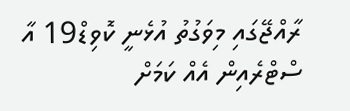ރާއްޖޭގައި މިވަގުތު އުޅެނީ ކޮވިޑް19 އާ ސްޓްރެއިން އެއް ކަމަށް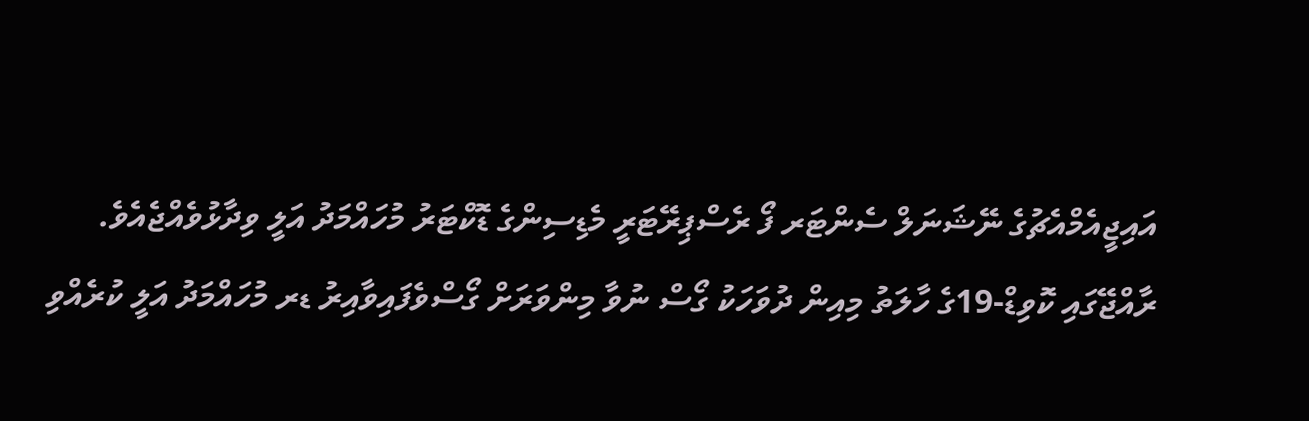އައިޖީއެމްއެޗުގެ ނޭޝަނަލް ސެންޓަރ ފޯ ރެސްޕިރޭޓަރީ މެޑިސިންގެ ޑޮކްޓަރު މުހައްމަދު އަލީ ވިދާޅުވެއްޖެއެވެ.
ރާއްޖޭގައި ކޮވިޑް-19ގެ ހާލަތު މިއިން ދުވަހަކު ގޯސް ނުވާ މިންވަރަށް ގޯސްވެފައިވާއިރު ޑރ މުހައްމަދު އަލީ ކުރެއްވި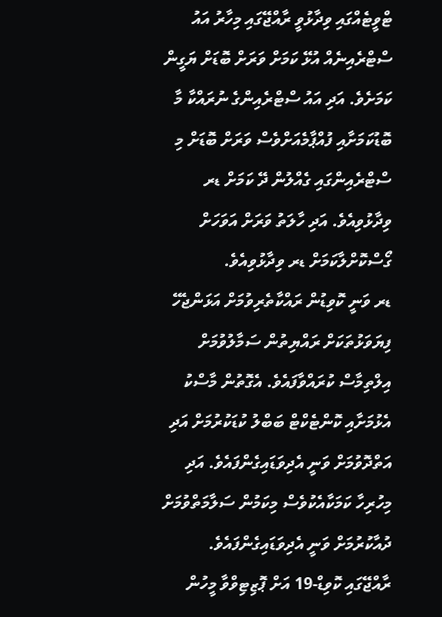ޓްވީޓެއްގައި ވިދާޅުވީ ރާއްޖޭގައި މިހާރު އައު ސްޓްރެއިނެއް އުޅޭ ކަމަށް ވަރަށް ބޮޑަށް ޔަގީން ކަމަށެވެ. އަދި އައު ސްޓްރެއިންގެ ނުރައްކާ މާ ބޮޑުކަމަށާއި ފުއްޕާމެއަށްވެސް ވަރަށް ބޮޑަށް މި ސްޓްރެއިންގައި ގެއްލުން ދޭ ކަމަށް ޑރ ވިދާޅުވިއެވެ. އަދި ހާލަތު ވަރަށް އަވަހަށް ގޯސްކޮށްލާކަމަށް ޑރ ވިދާޅުވިއެވެ.
ޑރ ވަނީ ކޮވިޑުން ރައްކާތެރިވުމަށް އަޅަންޖެހޭ ފިޔަވަޅުތަކަށް ރައްޔިތުން ސަމާލުވުމަށް އިލްތިމާސް ކުރައްވާފައެވެ. އެގޮތުން މާސްކު އެޅުމަށާއި ކޮންޓެކްޓް ބަބްލު ކުޑަކުރުމަށް އަދި އަތްދޮވުމަށް ވަނީ އެދިވަޑައިގެންފައެވެ. އަދި މިހުރިހާ ކަމަކާއެކުވެސް މިކަމުން ސަލާމަތްވުމަށް ދުއާކުރުމަށް ވަނީ އެދިވަޑައިގެންފައެވެ.
ރާއްޖޭގައި ކޮވިޑް-19 އަށް ޕޮޒިޓިވްވާ މީހުން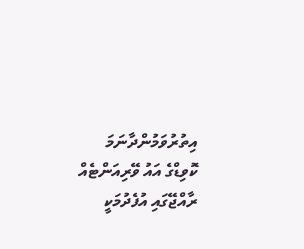އިތުރުވަމުންދާނަމަ ކޮވިޑްގެ އައު ވޭރިއަންޓެއް ރާއްޖޭގައި އުފެދުމަކީ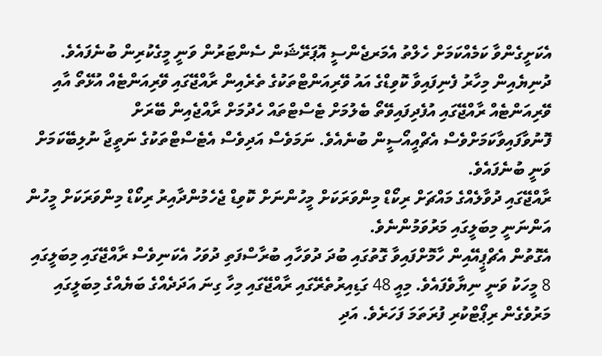އެކަށީގެންވާ ކަމެއްކަމަށް ހެލްތު އެމަރޖެންސީ އޮޕަރޭޝަން ސެންޓަރުން ވަނީ މީގެކުރިން ބުނެފައެވެ. ދުނިޔެއިން މިހާރު ފެނިފައިވާ ކޮވިޑްގެ އައު ވޭރިއަންޓްތަކުގެ ތެރެއިން ރާއްޖޭގައި ވޭރިއަންޓެއް އުޅޭތޯ އާއި ވޭރިއަންޓެއް ރާއްޖޭގައި އުފެދިފައިވޭތޯ ބެލުމަށް ޓެސްޓްތައް ހެދުމަށް ރާއްޖެއިން ބޭރަށް ފޮނުވާފައިވާކަމަށްވެސް އެޗްއީއޯސީން ބުނެއެވެ. ނަމަވެސް އަދިވެސް އެޓެސްޓްތަކުގެ ނަތީޖާ ނުލިބޭކަމަށް ވަނީ ބުނެފައެވެ.
ރާއްޖޭގައި ދުވާލެއްގެ މައްޗަށް ރިކޯޑް މިންވަރަކަށް މީހުންނަށް ކޮވިޑް ޖެހެމުންދާއިރު ރިކޯޑް މިންވަރަކަށް މީހުން އަންނަނީ މިބަލީގައި މަރުވަމުންނެވެ.
އެގޮތުން އެޗްޕީއޭއިން ހާމޮށްފައިވާ ގޮތުގައި ބުދަ ދުވަހާއި ބުރާސްފަތި ދުވަހު އެކަނިވެސް ރާއްޖޭގައި މިބަލީގައި 8 މީހަކު ވަނީ ނިޔާވެފައެވެ. މިއީ 48 ގަޑިއިރުތެރޭގައި ރާއްޖޭގައި މިހާ ގިނަ އަދަދެއްގެ ބަޔެއްގެ މިބަލީގައި މަރުވެގެން ރިޕޯޓްކުރި ފުރަތަމަ ފަހަރެވެ. އަދި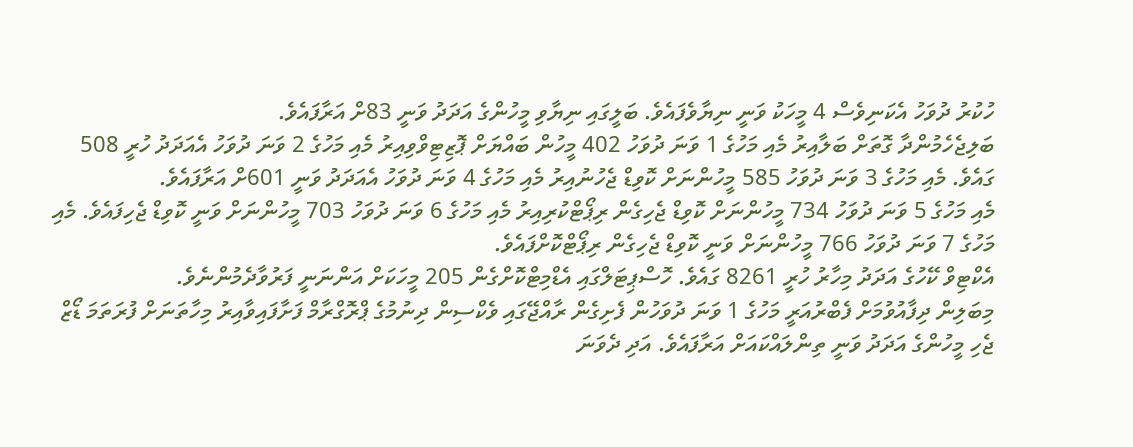ހުކުރު ދުވަހު އެކަނިވެސް 4 މީހަކު ވަނީ ނިޔާވެފައެވެ. ބަލީގައި ނިޔާވި މީހުންގެ އަދަދު ވަނީ 83ށް އަރާފައެވެ.
ބަލިޖެހެމުންދާ ގޮތަށް ބަލާއިރު މެއި މަހުގެ 1 ވަނަ ދުވަހު 402 މީހުން ބައްޔަށް ޕޮޒިޓިވްވިއިރު މެއި މަހުގެ 2 ވަނަ ދުވަހު އެއަދަދު ހުރީ 508 ގައެވެ. މެއި މަހުގެ 3 ވަނަ ދުވަހު 585 މީހުންނަށް ކޮވިޑް ޖެހުނުއިރު މެއި މަހުގެ 4 ވަނަ ދުވަހު އެއަދަދު ވަނީ 601ށް އަރާފައެވެ.
މެއި މަހުގެ 5 ވަނަ ދުވަހު 734 މީހުންނަށް ކޮވިޑް ޖެހިގެން ރިޕޯޓްކުރިއިރު މެއި މަހުގެ 6 ވަނަ ދުވަހު 703 މީހުންނަށް ވަނީ ކޮވިޑް ޖެހިފައެވެ. މެއި މަހުގެ 7 ވަނަ ދުވަހު 766 މީހުންނަށް ވަނީ ކޮވިޑް ޖެހިގެން ރިޕޯޓްކޮށްފައެވެ.
އެކްޓިވް ކޭހުގެ އަދަދު މިހާރު ހުރީ 8261 ގައެވެ. ހޮސްޕިޓަލްގައި އެޑްމިޓްކޮށްގެން 205 މީހަކަށް އަންނަނީ ފަރުވާދެމުންނެވެ.
މިބަލިން ދިފާއުވުމަށް ފެބްރުއަރީ މަހުގެ 1 ވަނަ ދުވަހުން ފެށިގެން ރާއްޖޭގައި ވެކްސިން ދިނުމުގެ ޕްރޮގްރާމް ފަށާފައިވާއިރު މިހާތަނަށް ފުރަތަމަ ޑޯޒް ޖެހި މީހުންގެ އަދަދު ވަނީ ތިންލައްކައަށް އަރާފައެވެ. އަދި ދެވަނަ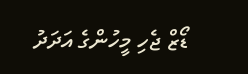ޑޯޒް ޖެހި މީހުންގެ އަދަދު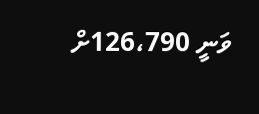ވަނީ 126،790ށް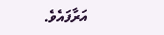އަރާފައެވެ.